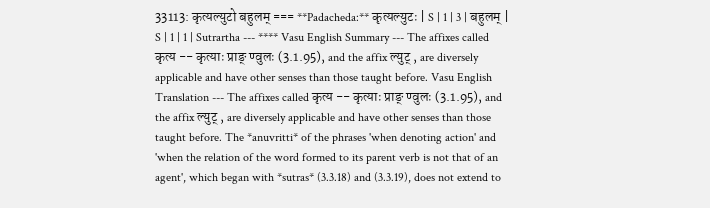33113: कृत्यल्युटो बहुलम् === **Padacheda:** कृत्यल्युटः | S | 1 | 3 | बहुलम् | S | 1 | 1 | Sutrartha --- **** Vasu English Summary --- The affixes called कृत्य -- कृत्याः प्राङ् ण्वुलः (3.1.95), and the affix ल्युट् , are diversely applicable and have other senses than those taught before. Vasu English Translation --- The affixes called कृत्य -- कृत्याः प्राङ् ण्वुलः (3.1.95), and the affix ल्युट् , are diversely applicable and have other senses than those taught before. The *anuvritti* of the phrases 'when denoting action' and 'when the relation of the word formed to its parent verb is not that of an agent', which began with *sutras* (3.3.18) and (3.3.19), does not extend to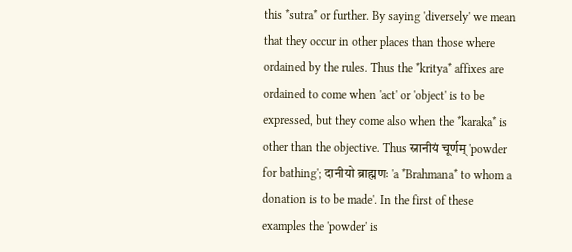this *sutra* or further. By saying 'diversely' we mean that they occur in other places than those where ordained by the rules. Thus the *kritya* affixes are ordained to come when 'act' or 'object' is to be expressed, but they come also when the *karaka* is other than the objective. Thus स्नानीयं चूर्णम् 'powder for bathing'; दानीयो ब्राह्मणः 'a *Brahmana* to whom a donation is to be made'. In the first of these examples the 'powder' is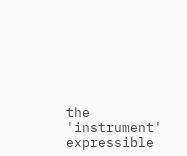the 'instrument' expressible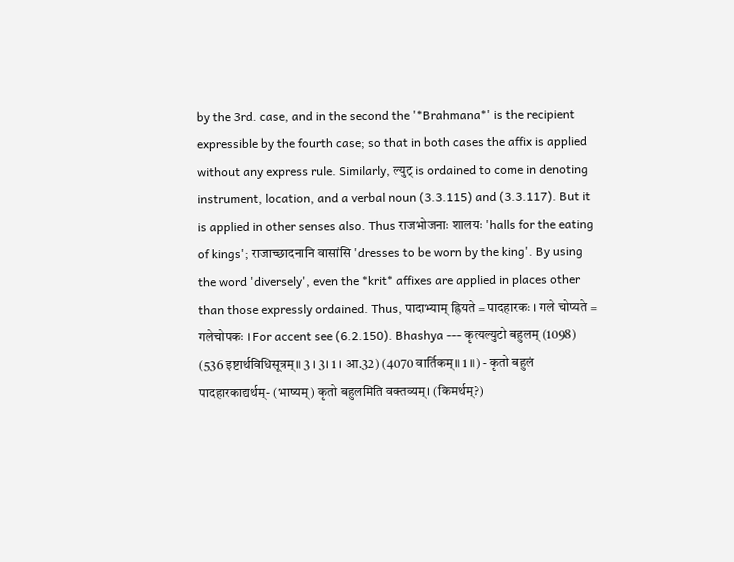by the 3rd. case, and in the second the '*Brahmana*' is the recipient expressible by the fourth case; so that in both cases the affix is applied without any express rule. Similarly, ल्युट् is ordained to come in denoting instrument, location, and a verbal noun (3.3.115) and (3.3.117). But it is applied in other senses also. Thus राजभोजनाः शालयः 'halls for the eating of kings'; राजाच्छादनानि वासांसि 'dresses to be worn by the king'. By using the word 'diversely', even the *krit* affixes are applied in places other than those expressly ordained. Thus, पादाभ्याम् ह्रियते = पादहारकः । गले चोप्यते = गलेचोपकः । For accent see (6.2.150). Bhashya --- कृत्यल्युटो बहुलम् (1098) (536 इष्टार्थविधिसूत्रम्॥ 3 । 3। 1 । आ.32) (4070 वार्तिकम्॥ 1 ॥) - कृतो बहुलं पादहारकाद्यर्थम्- (भाष्यम्) कृतो बहुलमिति वक्तव्यम्। (किमर्थम्?)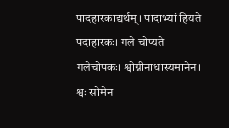पादहारकाद्यर्थम्। पादाभ्यां हियते पदाहारकः। गले चोप्यते गलेचोपकः। श्वोग्नीनाधास्यमानेन। श्वः सोमेन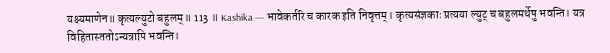यक्ष्यमाणेन॥ कृत्यल्युटो बहुलम्॥ 113 ॥ Kashika --- भावेकर्तरि च कारक इति निवृत्तम्। कृत्यसंज्ञकाः प्रत्यया ल्युट् च बहुलमर्थेषु भवन्ति। यत्र विहितास्ततोऽन्यत्रापि भवन्ति।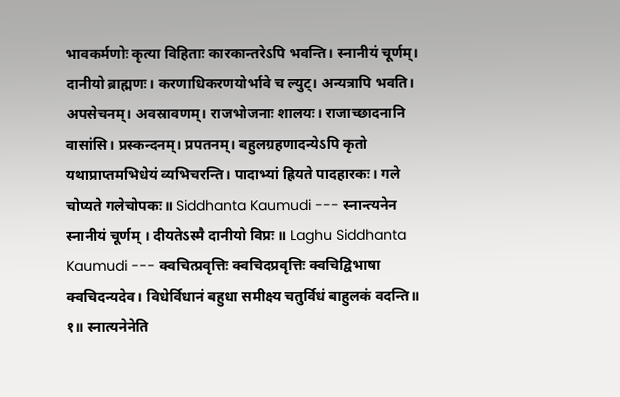भावकर्मणोः कृत्या विहिताः कारकान्तरेऽपि भवन्ति। स्नानीयं चूर्णम्। दानीयो ब्राह्मणः। करणाधिकरणयोर्भावे च ल्युट्। अन्यत्रापि भवति। अपसेचनम्। अवस्रावणम्। राजभोजनाः शालयः। राजाच्छादनानि वासांसि। प्रस्कन्दनम्। प्रपतनम्। बहुलग्रहणादन्येऽपि कृतो यथाप्राप्तमभिधेयं व्यभिचरन्ति। पादाभ्यां ह्रियते पादहारकः। गले चोप्यते गलेचोपकः॥ Siddhanta Kaumudi --- स्नान्त्यनेन स्नानीयं चूर्णम् । दीयतेऽस्मै दानीयो विप्रः ॥ Laghu Siddhanta Kaumudi --- क्वचित्प्रवृत्तिः क्वचिदप्रवृत्तिः क्वचिद्विभाषा क्वचिदन्यदेव। विधेर्विधानं बहुधा समीक्ष्य चतुर्विधं बाहुलकं वदन्ति॥ १॥ स्नात्यनेनेति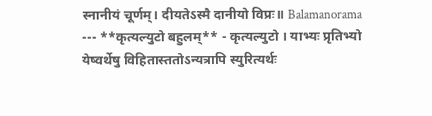स्नानीयं चूर्णम्। दीयतेऽस्मै दानीयो विप्रः॥ Balamanorama --- **कृत्यल्युटो बहुलम्** - कृत्यल्युटो । याभ्यः प्रृतिभ्यो येष्वर्थेषु विहितास्ततोऽन्यत्रापि स्युरित्यर्थः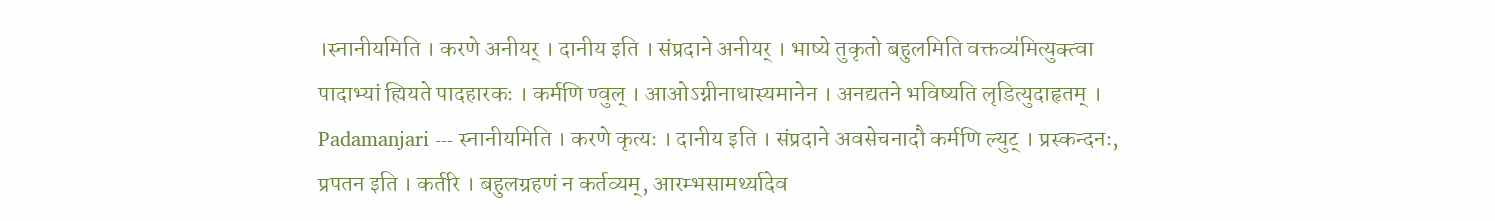।स्नानीयमिति । करणे अनीयर् । दानीय इति । संप्रदाने अनीयर् । भाष्ये तुकृतो बहुलमिति वक्तव्य॑मित्युक्त्वा पादाभ्यां ह्यियते पादहारकः । कर्मणि ण्वुल् । आओऽग्नीनाधास्यमानेन । अनद्यतने भविष्यति लृडित्युदाहृतम् । Padamanjari --- स्नानीयमिति । करणे कृत्यः । दानीय इति । संप्रदाने अवसेचनादौ कर्मणि ल्युट् । प्रस्कन्दनः, प्रपतन इति । कर्तरि । बहुलग्रहणं न कर्तव्यम्, आरम्भसामर्थ्यादेव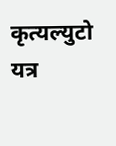कृत्यल्युटो यत्र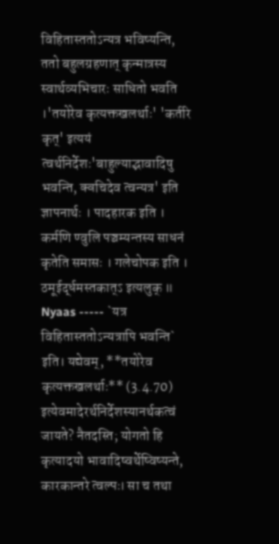विहितास्ततोऽन्यत्र भविष्यन्ति, ततो बहुलग्रहणात् कृन्मात्रस्य स्वार्थव्यभिचारः साधितो भवति ।'तयोरेव कृत्यक्तखलर्थाः' 'कर्तरि कृत्' इत्ययं त्वर्थनिर्देशः'बाहुल्याद्भावादिषु भवन्ति, क्वचिदेव त्वन्यत्र' इति ज्ञापनार्थः । पादहारक इति । कर्मणि ण्वुलि पञ्चम्यन्तस्य साधनं कृतेति समासः । गलेचोपक इति । ठमूईर्द्धमस्तकात्ऽ इत्यलुक् ॥ Nyaas ----- `यत्र विहितास्ततोऽन्यत्रापि भवन्ति` इति। यद्येवम्, **तयोरेव कृत्यक्तखलर्थाः** (3.4.70) इत्येवमादेरर्थनिर्देशस्यानर्थकत्वं जायते? नैतदस्ति; योगतो हि कृत्यादयो भावादिष्वर्थेष्विष्यन्ते, कारकान्तरे त्वल्पः। सा च तथा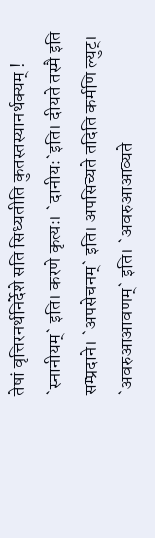तेषां वृत्तिरनर्थनिर्देशे सति सिध्यतीति कुतस्तस्यानर्थक्यम् ! `स्नानीयम्` इति। करणे कृत्यः। `दानीयः`इति। दीयते तस्मै इति सम्प्रदाने। `अपसेचनम्` इति। अपसिच्यते तदिति कर्मणि ल्युट्। `अवरुआआवणम्` इति। `अवरुआआव्यते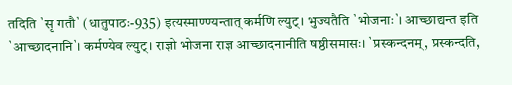तदिति `सृ गतौ` (धातुपाठः-935) इत्यस्माण्ण्यन्तात् कर्मणि ल्युट्। भुज्यतैति `भोजनाः`। आच्छाद्यन्त इति `आच्छादनानि`। कर्मण्येव ल्युट्। राज्ञो भोजना राज्ञ आच्छादनानीति षष्ठीसमासः। `प्रस्कन्दनम्, प्रस्कन्दति,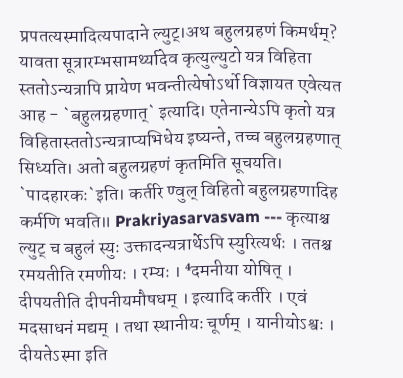प्रपतत्यस्मादित्यपादाने ल्युट्।अथ बहुलग्रहणं किमर्थम्? यावता सूत्रारम्भसामर्थ्यादेव कृत्युल्युटो यत्र विहिता स्ततोऽन्यत्रापि प्रायेण भवन्तीत्येषोऽर्थो विज्ञायत एवेत्यत आह - `बहुलग्रहणात्` इत्यादि। एतेनान्येऽपि कृतो यत्र विहितास्ततोऽन्यत्राप्यभिधेय इष्यन्ते, तच्च बहुलग्रहणात् सिध्यति। अतो बहुलग्रहणं कृतमिति सूचयति। `पादहारकः`इति। कर्तरि ण्वुल् विहितो बहुलग्रहणादिह कर्मणि भवति॥ Prakriyasarvasvam --- कृत्याश्च ल्युट् च बहुलं स्युः उक्तादन्यत्रार्थेऽपि स्युरित्यर्थः । ततश्च रमयतीति रमणीयः । रम्यः । ⁴दमनीया योषित् । दीपयतीति दीपनीयमौषधम् । इत्यादि कर्तरि । एवं मदसाधनं मद्यम् । तथा स्थानीयः चूर्णम् । यानीयोऽश्वः । दीयतेऽस्मा इति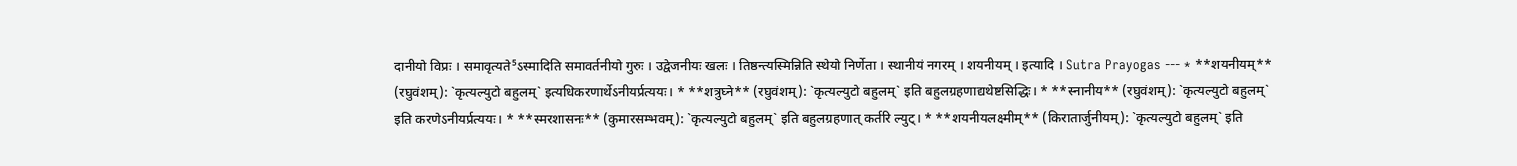दानीयो विप्रः । समावृत्यते⁵ऽस्मादिति समावर्तनीयो गुरुः । उद्वेजनीयः खलः । तिष्ठन्त्यस्मिन्निति स्थेयो निर्णेता । स्थानीयं नगरम् । शयनीयम् । इत्यादि । Sutra Prayogas --- * **शयनीयम्** (रघुवंशम्): `कृत्यल्युटो बहुलम्` इत्यधिकरणार्थेऽनीयर्प्रत्ययः। * **शत्रुघ्ने** (रघुवंशम्): `कृत्यल्युटो बहुलम्` इति बहुलग्रहणाद्यथेष्टसिद्धिः। * **स्नानीय** (रघुवंशम्): `कृत्यल्युटो बहुलम्` इति करणेऽनीयर्प्रत्ययः। * **स्मरशासनः** (कुमारसम्भवम्): `कृत्यल्युटो बहुलम्` इति बहुलग्रहणात् कर्तरि ल्युट्। * **शयनीयलक्ष्मीम्** (किरातार्जुनीयम्): `कृत्यल्युटो बहुलम्` इति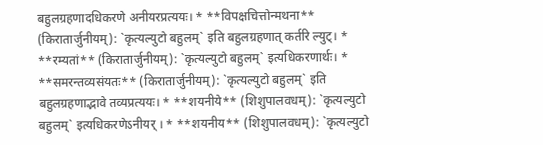बहुलग्रहणादधिकरणे अनीयरप्रत्ययः। * **विपक्षचित्तोन्मथना** (किरातार्जुनीयम्): `कृत्यल्युटो बहुलम्` इति बहुलग्रहणात् कर्तरि ल्युट्। * **रम्यतां** (किरातार्जुनीयम्): `कृत्यल्युटो बहुलम्` इत्यधिकरणार्थः। * **समरन्तव्यसंयतः** (किरातार्जुनीयम्): `कृत्यल्युटो बहुलम्` इति बहुलग्रहणाद्भावे तव्यप्रत्ययः। * **शयनीये** (शिशुपालवधम्): `कृत्यल्युटो बहुलम्` इत्यधिकरणेऽनीयर् । * **शयनीय** (शिशुपालवधम्): `कृत्यल्युटो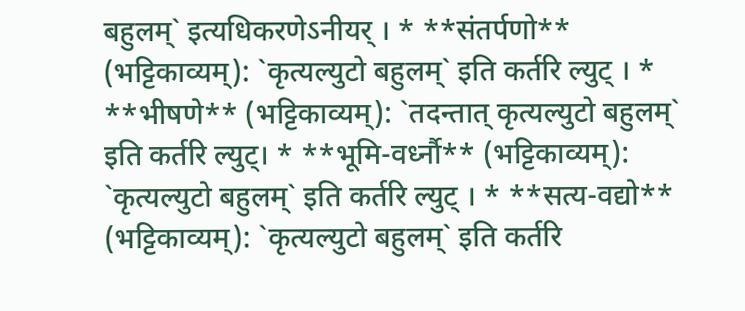बहुलम्` इत्यधिकरणेऽनीयर् । * **संतर्पणो** (भट्टिकाव्यम्): `कृत्यल्युटो बहुलम्` इति कर्तरि ल्युट् । * **भीषणे** (भट्टिकाव्यम्): `तदन्तात् कृत्यल्युटो बहुलम्` इति कर्तरि ल्युट्। * **भूमि-वर्ध्नौ** (भट्टिकाव्यम्): `कृत्यल्युटो बहुलम्` इति कर्तरि ल्युट् । * **सत्य-वद्यो** (भट्टिकाव्यम्): `कृत्यल्युटो बहुलम्` इति कर्तरि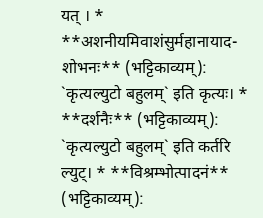यत् । * **अशनीयमिवाशंसुर्महानायाद-शोभनः** (भट्टिकाव्यम्): `कृत्यल्युटो बहुलम्` इति कृत्यः। * **दर्शनैः** (भट्टिकाव्यम्): `कृत्यल्युटो बहुलम्` इति कर्तरि ल्युट्। * **विश्रम्भोत्पादनं** (भट्टिकाव्यम्):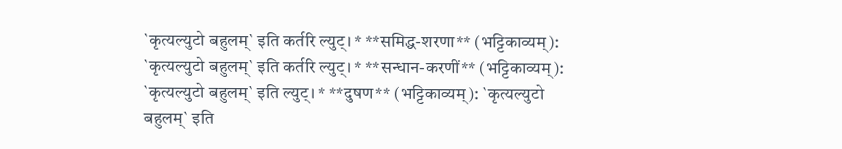`कृत्यल्युटो बहुलम्` इति कर्तरि ल्युट्। * **समिद्ध-शरणा** (भट्टिकाव्यम्): `कृत्यल्युटो बहुलम्` इति कर्तरि ल्युट्। * **सन्धान-करणीं** (भट्टिकाव्यम्): `कृत्यल्युटो बहुलम्` इति ल्युट्। * **दुषण** (भट्टिकाव्यम्): `कृत्यल्युटो बहुलम्` इति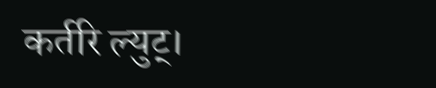कर्तरि ल्युट्।